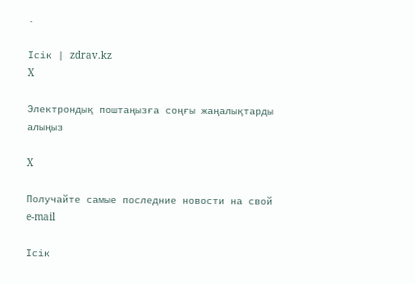.

Ісік | zdrav.kz
X

Электрондық поштаңызға соңғы жаңалықтарды алыңыз

X

Получайте самые последние новости на свой e-mail

Ісік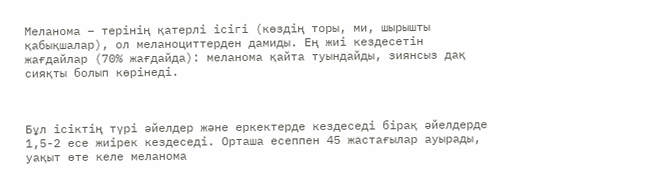Меланома – терінің қатерлі ісігі (көздің торы, ми, шырышты қабықшалар), ол меланоциттерден дамиды. Ең жиі кездесетін жағдайлар (70% жағдайда): меланома қайта туындайды, зиянсыз дақ сияқты болып көрінеді.



Бұл ісіктің түрі әйелдер және еркектерде кездеседі бірақ әйелдерде 1,5-2 есе жиірек кездеседі. Орташа есеппен 45 жастағылар ауырады, уақыт өте келе меланома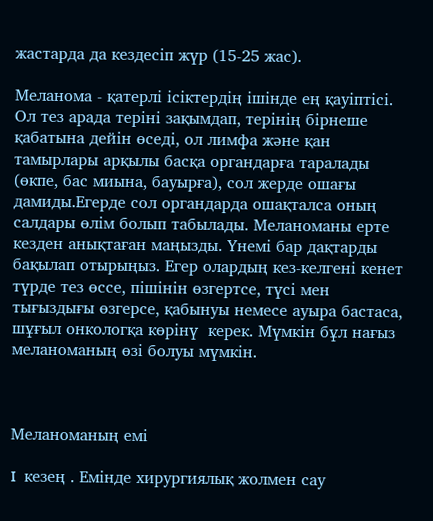жастарда да кездесіп жүр (15-25 жас).

Меланома - қатерлі ісіктердің ішінде ең қауіптісі. Ол тез арада теріні зақымдап, терінің бірнеше қабатына дейін өседі, ол лимфа және қан тамырлары арқылы басқа органдарға таралады (өкпе, бас миына, бауырға), сол жерде ошағы дамиды.Егерде сол органдарда ошақталса оның салдары өлім болып табылады. Меланоманы ерте кезден анықтаған маңызды. Үнемі бар дақтарды бақылап отырыңыз. Егер олардың кез-келгені кенет түрде тез өссе, пішінін өзгертсе, түсі мен тығыздығы өзгерсе, қабынуы немесе ауыра бастаса, шұғыл онкологқа көрінү  керек. Мүмкін бұл нағыз меланоманың өзі болуы мүмкін.



Меланоманың емі

I  кезең . Емінде хирургиялық жолмен сау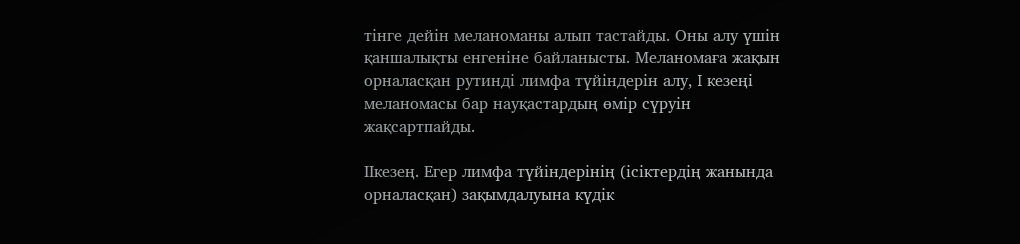тінге дейін меланоманы алып тастайды. Оны алу үшін қаншалықты енгеніне байланысты. Меланомаға жақын орналасқан рутинді лимфа түйіндерін алу, I кезеңі меланомасы бар науқастардың өмір сүруін жақсартпайды.

IIкезең. Егер лимфа түйіндерінің (ісіктердің жанында орналасқан) зақымдалуына күдік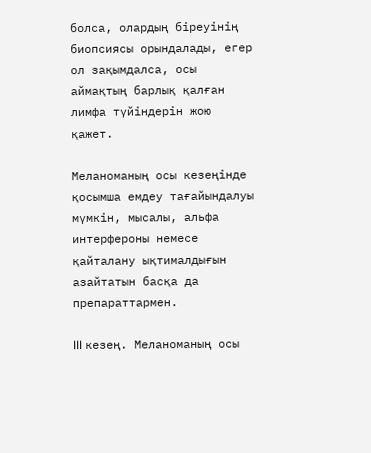болса, олардың біреуінің биопсиясы орындалады, егер ол зақымдалса, осы аймақтың барлық қалған лимфа түйіндерін жою қажет.

Меланоманың осы кезеңінде қосымша емдеу тағайындалуы мүмкін, мысалы, альфа интерфероны немесе қайталану ықтималдығын азайтатын басқа да препараттармен.

III кезең. Меланоманың осы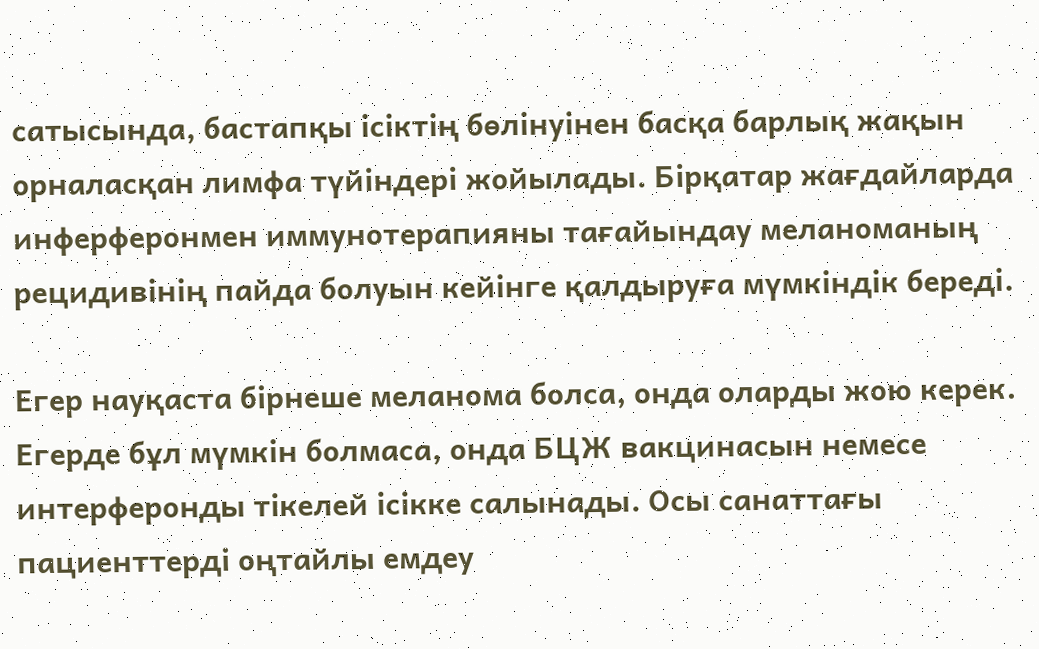сатысында, бастапқы ісіктің бөлінуінен басқа барлық жақын орналасқан лимфа түйіндері жойылады. Бірқатар жағдайларда инферферонмен иммунотерапияны тағайындау меланоманың рецидивінің пайда болуын кейінге қалдыруға мүмкіндік береді.

Егер науқаста бірнеше меланома болса, онда оларды жою керек. Егерде бұл мүмкін болмаса, онда БЦЖ вакцинасын немесе интерферонды тікелей ісікке салынады. Осы санаттағы пациенттерді оңтайлы емдеу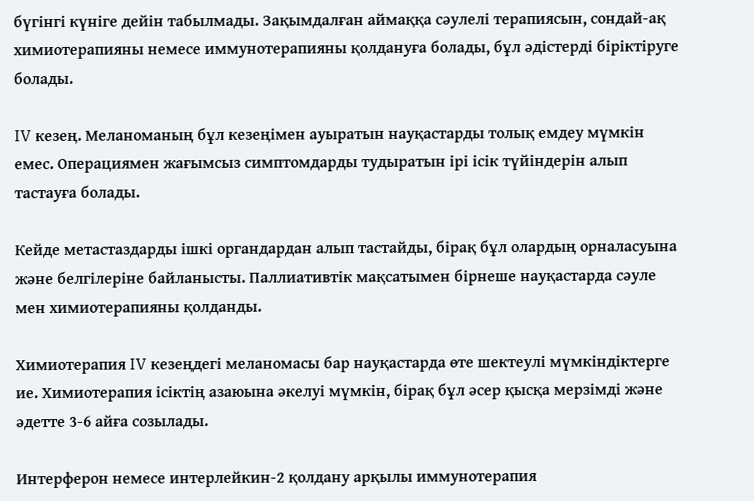бүгінгі күніге дейін табылмады. Зақымдалған аймаққа сәулелі терапиясын, сондай-ақ химиотерапияны немесе иммунотерапияны қолдануға болады, бұл әдістерді біріктіруге болады.

IV кезең. Меланоманың бұл кезеңімен ауыратын науқастарды толық емдеу мүмкін емес. Операциямен жағымсыз симптомдарды тудыратын ірі ісік түйіндерін алып тастауға болады.

Кейде метастаздарды ішкі органдардан алып тастайды, бірақ бұл олардың орналасуына және белгілеріне байланысты. Паллиативтік мақсатымен бірнеше науқастарда сәуле мен химиотерапияны қолданды.

Химиотерапия IV кезеңдегі меланомасы бар науқастарда өте шектеулі мүмкіндіктерге ие. Химиотерапия ісіктің азаюына әкелуі мүмкін, бірақ бұл әсер қысқа мерзімді және әдетте 3-6 айға созылады.

Интерферон немесе интерлейкин-2 қолдану арқылы иммунотерапия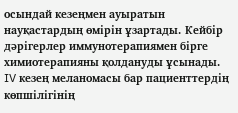осындай кезеңмен ауыратын науқастардың өмірін ұзартады. Кейбір дәрігерлер иммунотерапиямен бірге химиотерапияны қолдануды ұсынады.
IV кезең меланомасы бар пациенттердің көпшілігінің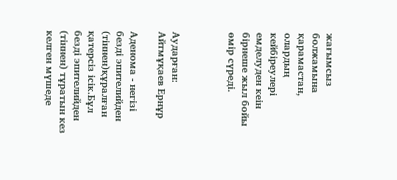жағымсыз болжамына қарамастан, олардың кейбіреулері емделуден кеін бірнеше жыл бойы өмір сүреді.



Аударған: Айтмұқаев Ернұр

Аденома - негізі безді эпителийден (тіннен)құралған қатерсіз ісік.Бұл безді эпителийден (тіннен) тұратын кез келген мүшеде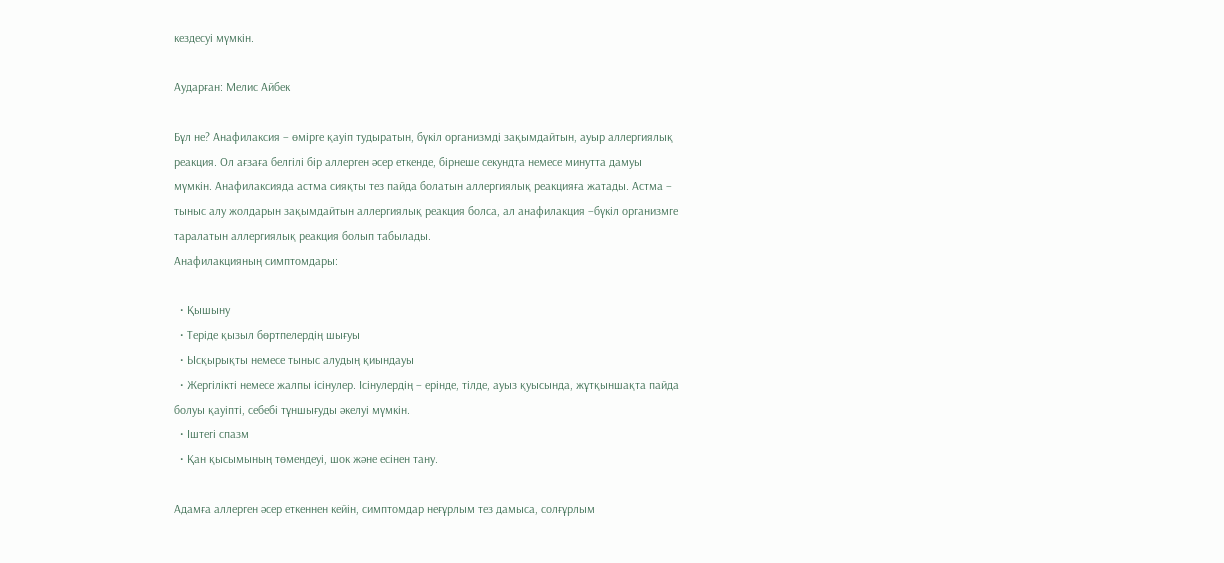кездесуі мүмкін.

Аударған: Мелис Айбек

Бұл не? Анафилаксия – өмірге қауіп тудыратын, бүкіл организмді зақымдайтын, ауыр аллергиялық реакция. Ол ағзаға белгілі бір аллерген әсер еткенде, бірнеше секундта немесе минутта дамуы мүмкін. Анафилаксияда астма сияқты тез пайда болатын аллергиялық реакцияға жатады. Астма – тыныс алу жолдарын зақымдайтын аллергиялық реакция болса, ал анафилакция –бүкіл организмге таралатын аллергиялық реакция болып табылады.
Анафилакцияның симптомдары:

  • Қышыну
  • Теріде қызыл бөртпелердің шығуы
  • Ысқырықты немесе тыныс алудың қиындауы
  • Жергілікті немесе жалпы ісінулер. Ісінулердің – ерінде, тілде, ауыз қуысында, жұтқыншақта пайда болуы қауіпті, себебі тұншығуды әкелуі мүмкін.
  • Іштегі спазм
  • Қан қысымының төмендеуі, шок және есінен тану.

Адамға аллерген әсер еткеннен кейін, симптомдар неғұрлым тез дамыса, солғұрлым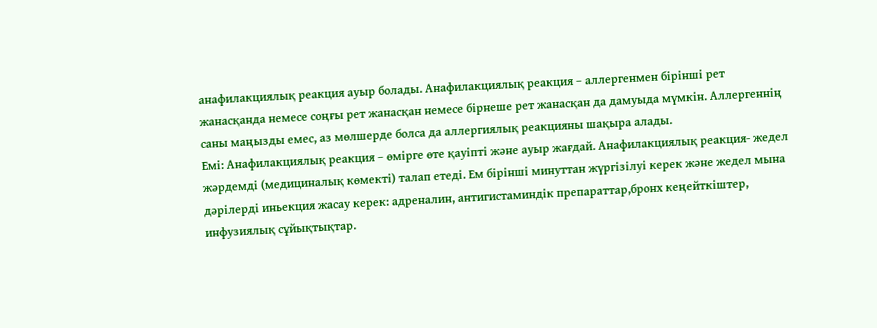анафилакциялық реакция ауыр болады. Анафилакциялық реакция – аллергенмен бірінші рет жанасқанда немесе соңғы рет жанасқан немесе бірнеше рет жанасқан да дамуыда мүмкін. Аллергеннің саны маңызды емес, аз мөлшерде болса да аллергиялық реакцияны шақыра алады.
Емі: Анафилакциялық реакция – өмірге өте қауіпті және ауыр жағдай. Анафилакциялық реакция- жедел жәрдемді (медициналық көмекті) талап етеді. Ем бірінші минуттан жүргізілуі керек және жедел мына дәрілерді иньекция жасау керек: адреналин, антигистаминдік препараттар,бронх кеңейткіштер, инфузиялық сұйықтықтар.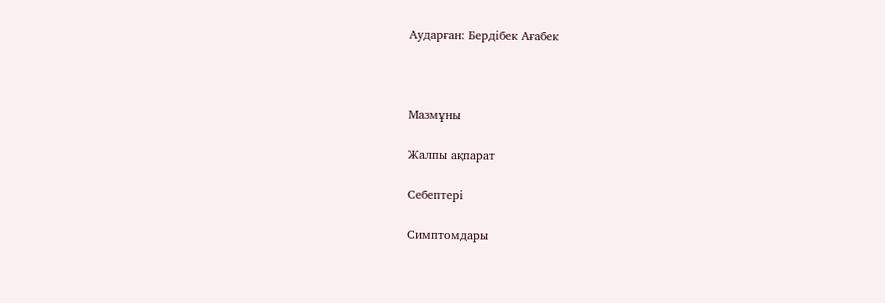Аударған: Бердібек Ағабек



Мазмұны

Жалпы ақпарат

Себептері

Симптомдары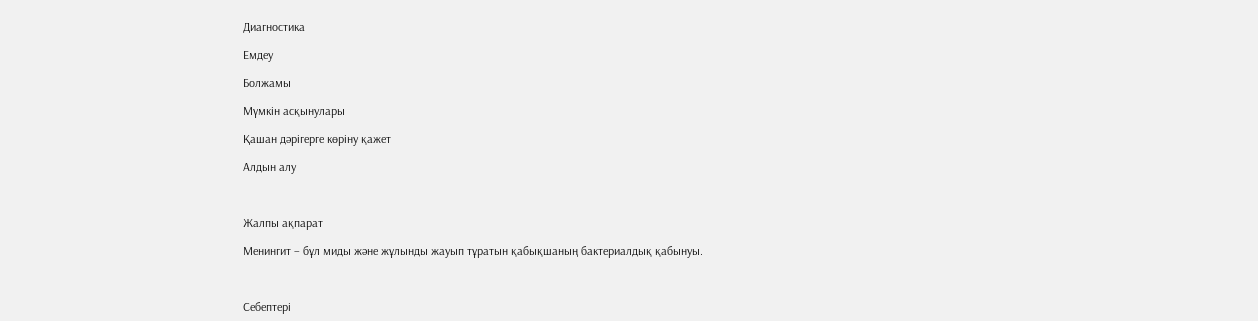Диагностика

Емдеу

Болжамы

Мүмкін асқынулары

Қашан дәрігерге көріну қажет

Алдын алу



Жалпы ақпарат

Менингит – бұл миды және жұлынды жауып тұратын қабықшаның бактериалдық қабынуы.



Себептері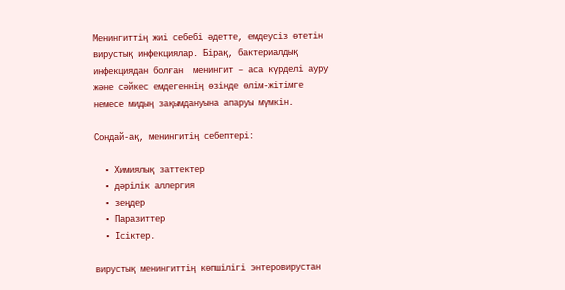Менингиттің жиі себебі әдетте, емдеусіз өтетін вирустық инфекциялар. Бірақ, бактериалдық инфекциядан болған  менингит – аса күрделі ауру және сәйкес емдегеннің өзінде өлім-жітімге немесе мидың зақымдануына апаруы мүмкін.

Сондай-ақ, менингитің себептері:

  • Химиялық заттектер
  • дәрілік аллергия
  • зеңдер
  • Паразиттер
  • Ісіктер.

вирустық менингиттің көпшілігі энтеровирустан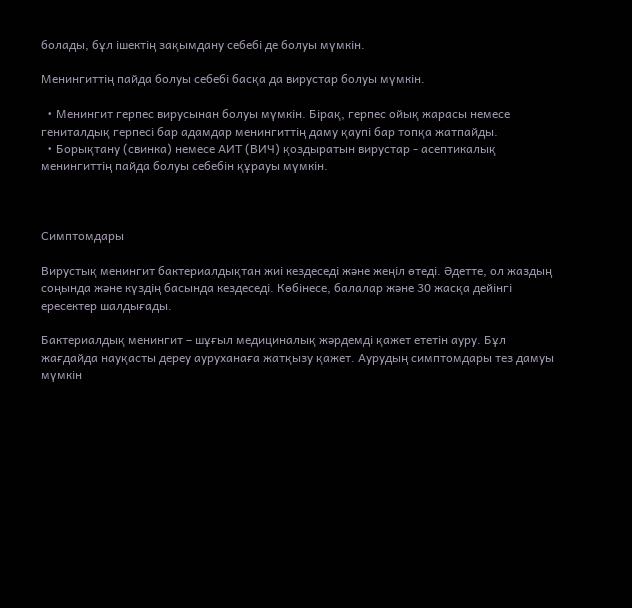болады, бұл ішектің зақымдану себебі де болуы мүмкін.

Менингиттің пайда болуы себебі басқа да вирустар болуы мүмкін.

  • Менингит герпес вирусынан болуы мүмкін. Бірақ, герпес ойық жарасы немесе гениталдық герпесі бар адамдар менингиттің даму қаупі бар топқа жатпайды.
  • Борықтану (свинка) немесе АИТ (ВИЧ) қоздыратын вирустар - асептикалық менингиттің пайда болуы себебін құрауы мүмкін.



Симптомдары

Вирустық менингит бактериалдықтан жиі кездеседі және жеңіл өтеді. Әдетте, ол жаздың соңында және күздің басында кездеседі. Көбінесе, балалар және 30 жасқа дейінгі ересектер шалдығады.

Бактериалдық менингит – шұғыл медициналық жәрдемді қажет ететін ауру. Бұл жағдайда науқасты дереу ауруханаға жатқызу қажет. Аурудың симптомдары тез дамуы мүмкін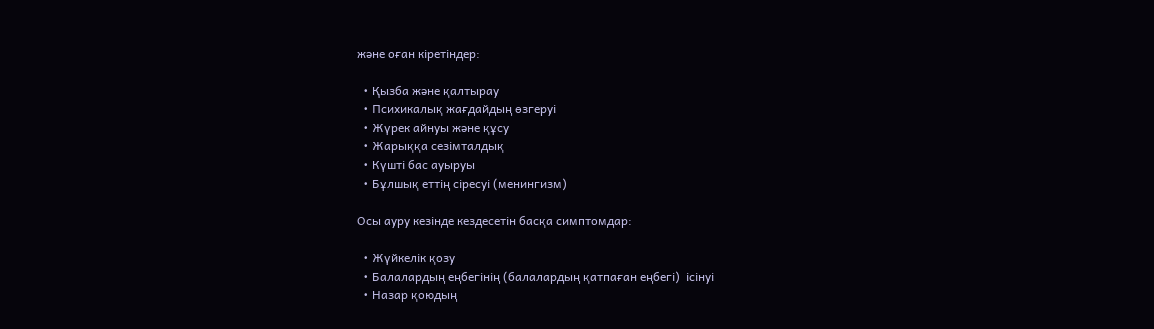және оған кіретіндер:

  • Қызба және қалтырау
  • Психикалық жағдайдың өзгеруі
  • Жүрек айнуы және құсу
  • Жарыққа сезімталдық
  • Күшті бас ауыруы
  • Бұлшық еттің сіресуі (менингизм)

Осы ауру кезінде кездесетін басқа симптомдар:

  • Жүйкелік қозу
  • Балалардың еңбегінің (балалардың қатпаған еңбегі)  ісінуі
  • Назар қоюдың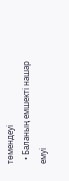төмендеуі
  • Баланың емшекті нашар емуі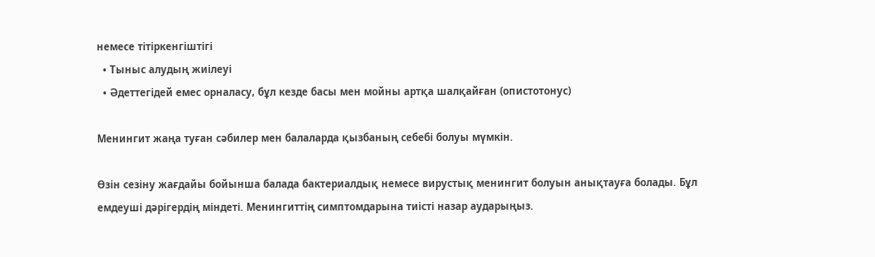немесе тітіркенгіштігі
  • Тыныс алудың жиілеуі
  • Әдеттегідей емес орналасу, бұл кезде басы мен мойны артқа шалқайған (опистотонус)

Менингит жаңа туған сәбилер мен балаларда қызбаның себебі болуы мүмкін.

Өзін сезіну жағдайы бойынша балада бактериалдық немесе вирустық менингит болуын анықтауға болады. Бұл емдеуші дәрігердің міндеті. Менингиттің симптомдарына тиісті назар аударыңыз.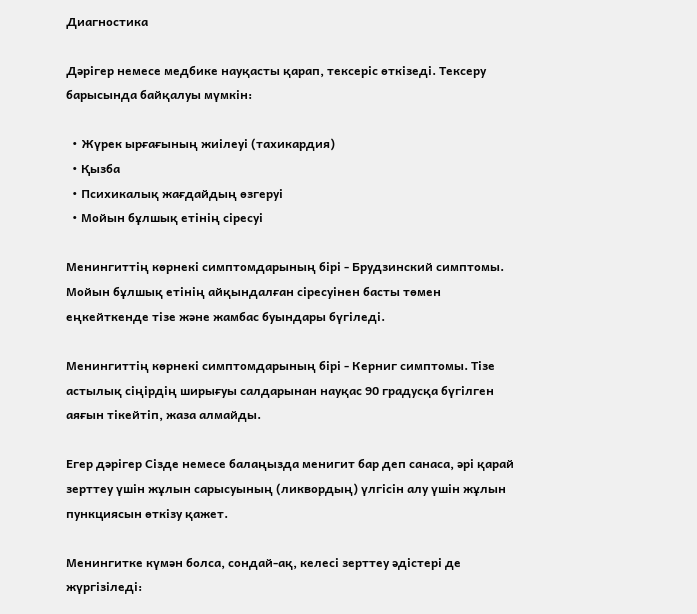Диагностика

Дәрігер немесе медбике науқасты қарап, тексеріс өткізеді. Тексеру барысында байқалуы мүмкін:

  • Жүрек ырғағының жиілеуі (тахикардия)
  • Қызба
  • Психикалық жағдайдың өзгеруі
  • Мойын бұлшық етінің сіресуі

Менингиттің көрнекі симптомдарының бірі - Брудзинский симптомы. Мойын бұлшық етінің айқындалған сіресуінен басты төмен еңкейткенде тізе және жамбас буындары бүгіледі.

Менингиттің көрнекі симптомдарының бірі - Керниг симптомы. Тізе астылық сіңірдің ширығуы салдарынан науқас 90 градусқа бүгілген  аяғын тікейтіп, жаза алмайды.

Егер дәрігер Сізде немесе балаңызда менигит бар деп санаса, әрі қарай зерттеу үшін жұлын сарысуының (ликвордың) үлгісін алу үшін жұлын пункциясын өткізу қажет.

Менингитке күмән болса, сондай-ақ, келесі зерттеу әдістері де жүргізіледі: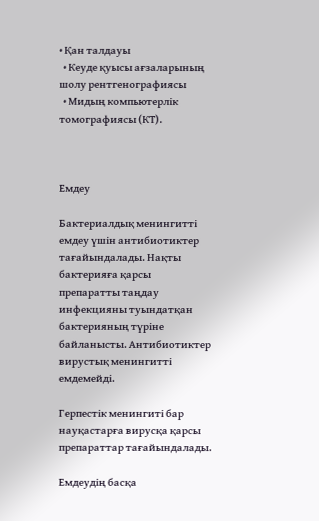• Қан талдауы
  • Кеуде қуысы ағзаларының шолу рентгенографиясы
  • Мидың компьютерлік томографиясы (КТ).



Емдеу

Бактериалдық менингитті емдеу үшін антибиотиктер тағайындалады. Нақты бактерияға қарсы препаратты таңдау инфекцияны туындатқан бактерияның түріне байланысты. Антибиотиктер вирустық менингитті емдемейді.

Герпестік менингиті бар науқастарға вирусқа қарсы препараттар тағайындалады.

Емдеудің басқа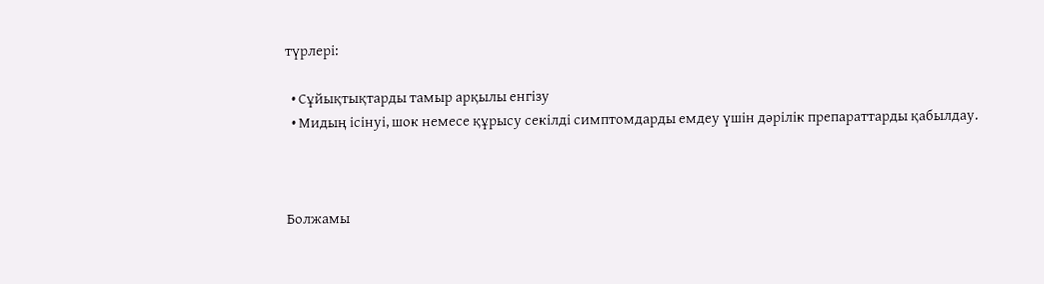түрлері:

  • Сұйықтықтарды тамыр арқылы енгізу
  • Мидың ісінуі, шок немесе құрысу секілді симптомдарды емдеу үшін дәрілік препараттарды қабылдау.



Болжамы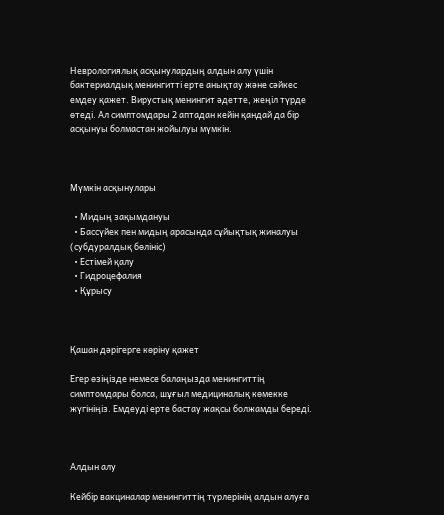Неврологиялық асқынулардың алдын алу үшін бактериалдық менингитті ерте анықтау және сәйкес емдеу қажет. Вирустық менингит әдетте, жеңіл түрде өтеді. Ал симптомдары 2 аптадан кейін қандай да бір асқынуы болмастан жойылуы мүмкін.



Мүмкін асқынулары

  • Мидың зақымдануы
  • Бассүйек пен мидың арасында сұйықтық жиналуы (субдуралдық бөлініс)
  • Естімей қалу
  • Гидроцефалия
  • Құрысу



Қашан дәрігерге көріну қажет

Егер өзіңізде немесе балаңызда менингиттің симптомдары болса, шұғыл медициналық көмекке жүгініңіз. Емдеуді ерте бастау жақсы болжамды береді.



Алдын алу

Кейбір вакциналар менингиттің түрлерінің алдын алуға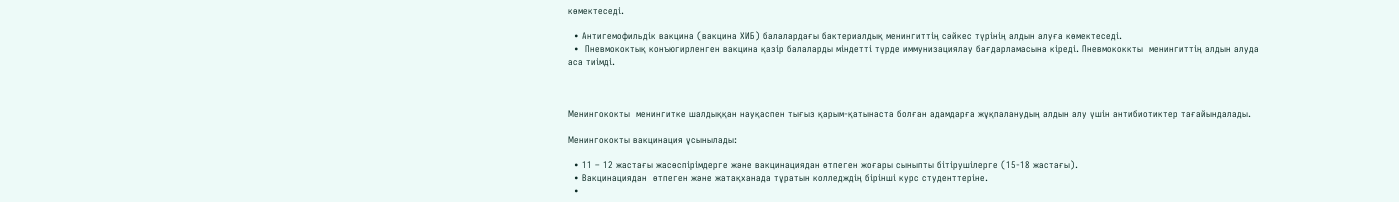көмектеседі.

  • Антигемофильдік вакцина (вакцина ХИБ) балалардағы бактериалдық менингиттің сәйкес түрінің алдын алуға көмектеседі.
  •  Пневмококтық конъюгирленген вакцина қазір балаларды міндетті түрде иммунизациялау бағдарламасына кіреді. Пневмококкты  менингиттің алдын алуда аса тиімді.



Менингококты  менингитке шалдыққан науқаспен тығыз қарым-қатынаста болған адамдарға жұқпаланудың алдын алу үшін антибиотиктер тағайындалады.

Менингококты вакцинация ұсынылады:

  • 11 – 12 жастағы жасөспірімдерге және вакцинациядан өтпеген жоғары сыныпты бітірушілерге (15-18 жастағы).
  • Вакцинациядан  өтпеген және жатақханада тұратын колледждің бірінші курс студенттеріне.
  •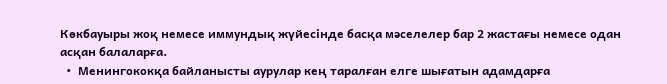Көкбауыры жоқ немесе иммундық жүйесінде басқа мәселелер бар 2 жастағы немесе одан асқан балаларға.
  •  Менингококқа байланысты аурулар кең таралған елге шығатын адамдарға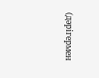(дәрігермен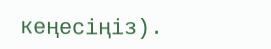кеңесіңіз).